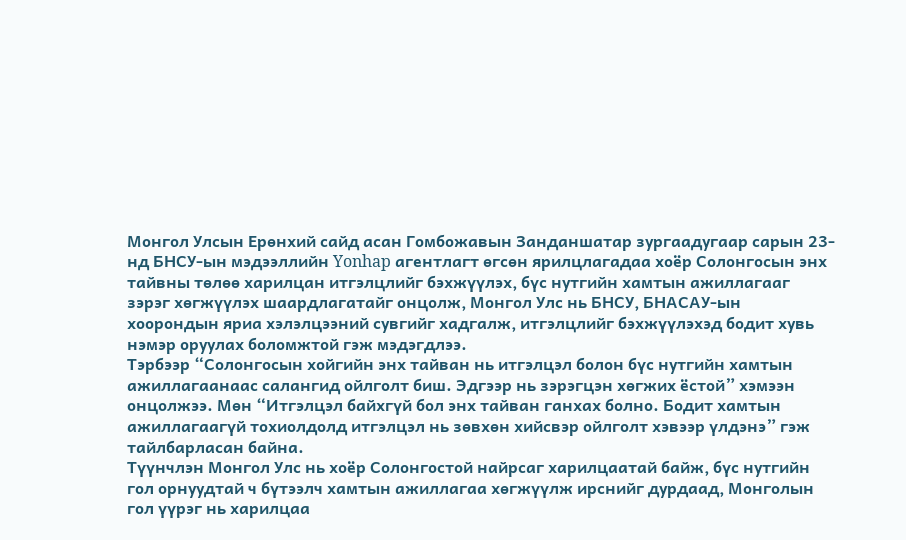Монгол Улсын Ерөнхий сайд асан Гомбожавын Занданшатар зургаадугаар сарын 23-нд БНСУ-ын мэдээллийн Yonhap агентлагт өгсөн ярилцлагадаа хоёр Солонгосын энх тайвны төлөө харилцан итгэлцлийг бэхжүүлэх, бүс нутгийн хамтын ажиллагааг зэрэг хөгжүүлэх шаардлагатайг онцолж, Монгол Улс нь БНСУ, БНАСАУ-ын хоорондын яриа хэлэлцээний сувгийг хадгалж, итгэлцлийг бэхжүүлэхэд бодит хувь нэмэр оруулах боломжтой гэж мэдэгдлээ.
Тэрбээр “Солонгосын хойгийн энх тайван нь итгэлцэл болон бүс нутгийн хамтын ажиллагаанаас салангид ойлголт биш. Эдгээр нь зэрэгцэн хөгжих ёстой” хэмээн онцолжээ. Мөн “Итгэлцэл байхгүй бол энх тайван ганхах болно. Бодит хамтын ажиллагаагүй тохиолдолд итгэлцэл нь зөвхөн хийсвэр ойлголт хэвээр үлдэнэ” гэж тайлбарласан байна.
Түүнчлэн Монгол Улс нь хоёр Солонгостой найрсаг харилцаатай байж, бүс нутгийн гол орнуудтай ч бүтээлч хамтын ажиллагаа хөгжүүлж ирснийг дурдаад, Монголын гол үүрэг нь харилцаа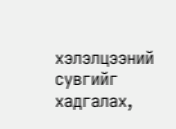хэлэлцээний сувгийг хадгалах,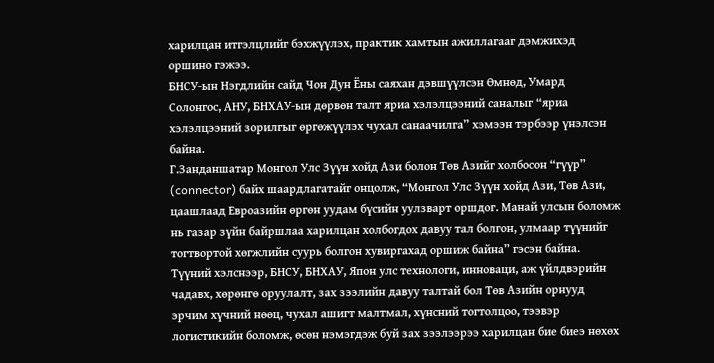харилцан итгэлцлийг бэхжүүлэх, практик хамтын ажиллагааг дэмжихэд оршино гэжээ.
БНСУ-ын Нэгдлийн сайд Чон Дун Ёны саяхан дэвшүүлсэн Өмнөд, Умард Солонгос, АНУ, БНХАУ-ын дөрвөн талт яриа хэлэлцээний саналыг “яриа хэлэлцээний зорилгыг өргөжүүлэх чухал санаачилга” хэмээн тэрбээр үнэлсэн байна.
Г.Занданшатар Монгол Улс Зүүн хойд Ази болон Төв Азийг холбосон “гүүр” (connector) байх шаардлагатайг онцолж, “Монгол Улс Зүүн хойд Ази, Төв Ази, цаашлаад Евроазийн өргөн уудам бүсийн уулзварт оршдог. Манай улсын боломж нь газар зүйн байршлаа харилцан холбогдох давуу тал болгон, улмаар түүнийг тогтвортой хөгжлийн суурь болгон хувиргахад оршиж байна” гэсэн байна.
Түүний хэлснээр, БНСУ, БНХАУ, Япон улс технологи, инноваци, аж үйлдвэрийн чадавх, хөрөнгө оруулалт, зах зээлийн давуу талтай бол Төв Азийн орнууд эрчим хүчний нөөц, чухал ашигт малтмал, хүнсний тогтолцоо, тээвэр логистикийн боломж, өсөн нэмэгдэж буй зах зээлээрээ харилцан бие биеэ нөхөх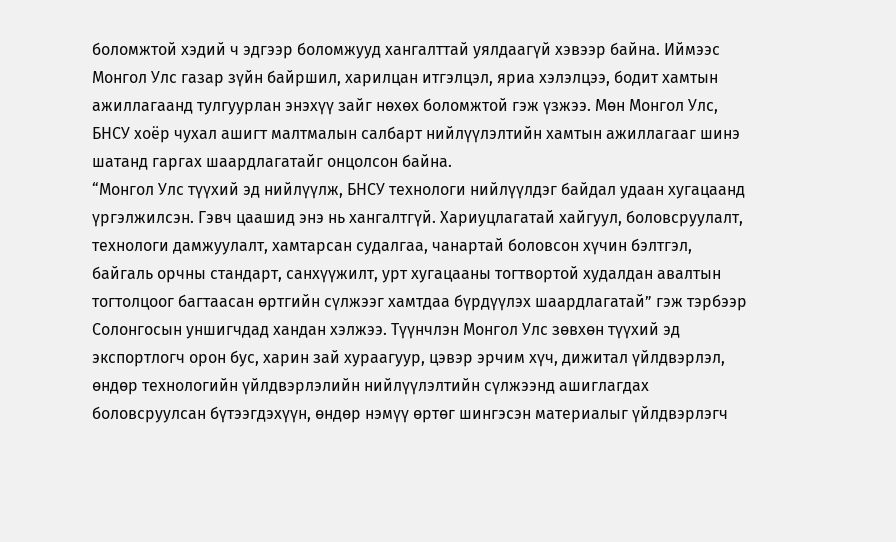боломжтой хэдий ч эдгээр боломжууд хангалттай уялдаагүй хэвээр байна. Иймээс Монгол Улс газар зүйн байршил, харилцан итгэлцэл, яриа хэлэлцээ, бодит хамтын ажиллагаанд тулгуурлан энэхүү зайг нөхөх боломжтой гэж үзжээ. Мөн Монгол Улс, БНСУ хоёр чухал ашигт малтмалын салбарт нийлүүлэлтийн хамтын ажиллагааг шинэ шатанд гаргах шаардлагатайг онцолсон байна.
“Монгол Улс түүхий эд нийлүүлж, БНСУ технологи нийлүүлдэг байдал удаан хугацаанд үргэлжилсэн. Гэвч цаашид энэ нь хангалтгүй. Хариуцлагатай хайгуул, боловсруулалт, технологи дамжуулалт, хамтарсан судалгаа, чанартай боловсон хүчин бэлтгэл, байгаль орчны стандарт, санхүүжилт, урт хугацааны тогтвортой худалдан авалтын тогтолцоог багтаасан өртгийн сүлжээг хамтдаа бүрдүүлэх шаардлагатай” гэж тэрбээр Солонгосын уншигчдад хандан хэлжээ. Түүнчлэн Монгол Улс зөвхөн түүхий эд экспортлогч орон бус, харин зай хураагуур, цэвэр эрчим хүч, дижитал үйлдвэрлэл, өндөр технологийн үйлдвэрлэлийн нийлүүлэлтийн сүлжээнд ашиглагдах боловсруулсан бүтээгдэхүүн, өндөр нэмүү өртөг шингэсэн материалыг үйлдвэрлэгч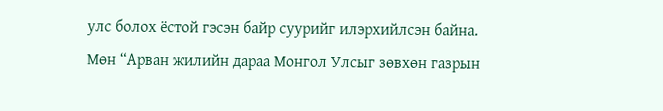улс болох ёстой гэсэн байр суурийг илэрхийлсэн байна.
Мөн “Арван жилийн дараа Монгол Улсыг зөвхөн газрын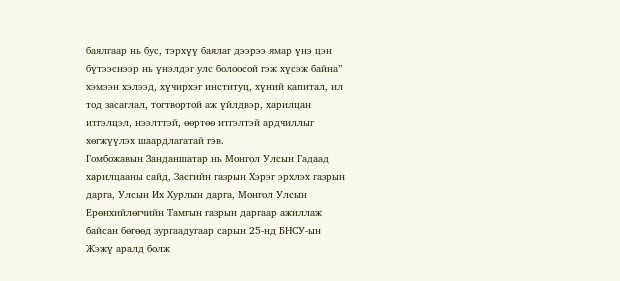баялгаар нь бус, тэрхүү баялаг дээрээ ямар үнэ цэн бүтээснээр нь үнэлдэг улс болоосой гэж хүсэж байна” хэмээн хэлээд, хүчирхэг институц, хүний капитал, ил тод засаглал, тогтвортой аж үйлдвэр, харилцан итгэлцэл, нээлттэй, өөртөө итгэлтэй ардчиллыг хөгжүүлэх шаардлагатай гэв.
Гомбожавын Занданшатар нь Монгол Улсын Гадаад харилцааны сайд, Засгийн газрын Хэрэг эрхлэх газрын дарга, Улсын Их Хурлын дарга, Монгол Улсын Ерөнхийлөгчийн Тамгын газрын даргаар ажиллаж байсан бөгөөд зургаадугаар сарын 25-нд БНСУ-ын Жэжү аралд болж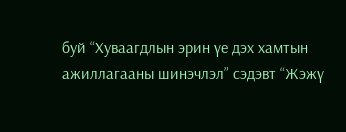буй “Хуваагдлын эрин үе дэх хамтын ажиллагааны шинэчлэл” сэдэвт “Жэжү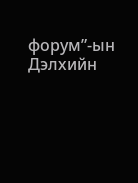форум”-ын Дэлхийн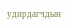удирдагчдын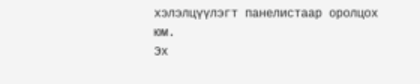хэлэлцүүлэгт панелистаар оролцох юм.
Эх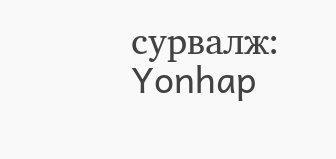сурвалж: Yonhap